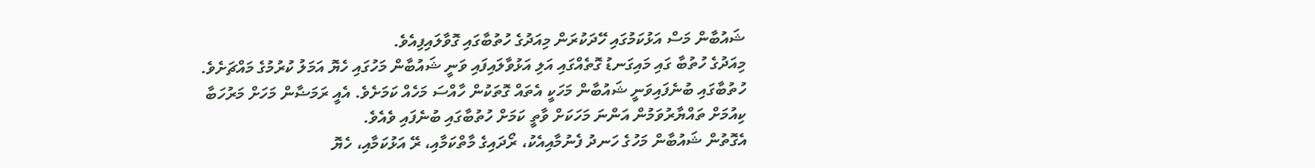ޝައުބާން މަސް އަޅުކަމުގައި ހޭދަކުރަން މިއަދުގެ ހުތުބާގައި ގޮވާލައިފިއެވެ.
މިއަދުގެ ހުތުބާ ގައި މައިގަނޑު ގޮތެއްގައި އަލި އަޅުވާލައިފައި ވަނީ ޝައުބާން މަހުގައި ހެޔޮ އަމަލު ކުރުމުގެ މައްޗަށެވެ. ހުތުބާގައި ބުނެފައިވަނީ ޝައުބާން މަހަކީ އެތައް ގޮތަކުން ހާއްސަ މަހެއް ކަމަށެވެ. އެއީ ރަމަޟާން މަހަށް މަރުހަބާ ކިއުމަށް ތައްޔާރުވަމުން އަންނަ މަހަކަށް ވާތީ ކަމަށް ހުތުބާގައި ބުނެފައި ވެއެވެ.
އެގޮތުން ޝައުބާން މަހުގެ ހަނދު ފެނުމާއިއެކު، ރޯދައިގެ މާތްކަމާއި، ރޭ އަޅުކަމާއި، ހެޔޮ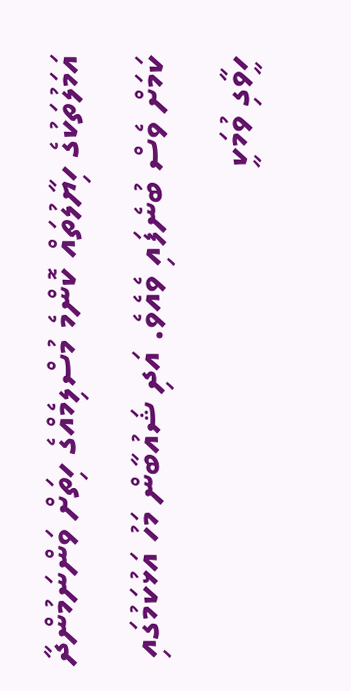އަމަލުތަކުގެ ހިޔާލުތައް ކޮންމެ މުސްލިމެއްގެ ހިތަށް ވަންނަމުންދާ ކަމަށް ވެސް ބުނެފައި ވެއެވެ. އަދި ޝައުބާން މަހު އަޅުކަމުގައި ހީވާގި ވުމަކީ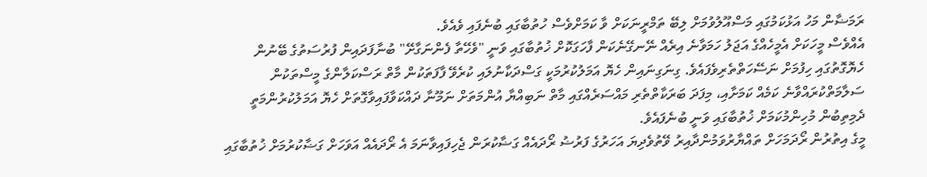ރަމަޟާން މަހު އަޅުކަމުގައި މަސްއޫލުވުމަށް ލިބޭ ތަމްރީނަކަށް ވާ ކަމަށްވެސް ހުތުބާގައި ބުނެފައި ވެއެވެ.
އެއްވެސް މީހަކަށް އެމީހެއްގެ އަޖަލު ހަމަވާނެ އިރެއް ނޭނގޭނެކަން ފާހަގަކޮށް ޚުތުބާގައި ވަނީ "ވެހޭތާ ފެންނަގާށޭ" ބުނާފަދައިން ފުރުސަތުގެ ބޭނުން ހެޔޮގޮތުގައި ހިފުމަށް ނަސޭހަތްތެރިވެފައެވެ. ގިނަގިނައިން ހެޔޮ އަމަލުކުރުމަކީ ގަސްދަކާނުލައި ކުރެވޭ ފާފަތަކުން މާތް ރަސްކަލާންގެ މީސްތަކުން ސަލާމަތްކުރައްވާނެ ކަމެއް ކަމަށާއި، މިފަދަ ބަރަކާތްތެރި މައްސަރެއްގައި މާތް ނަބިއްޔާ އުންމަތަށް ނަމޫނާ ދައްކަވާފައިވާގޮތަށް ހެޔޮ އަމަލުކުރުންމަތީ ދެމިތިބުން މުހިންމުކަމަށް ޚުތުބާގައި ވަނީ ބުނެފައެވެ.
މީގެ އިތުރުން ރޯދަމަހަށް ތައްޔާރުވަމުންދާއިރު ވޭތުވެދިޔަ އަހަރުގެ ފަރުޟު ރޯދައެއް ގަޟާކުރަން ޖެހިފައިވާނަމަ އެ ރޯދައެއް އަވަހަށް ގަޟާކުރުމަށް ޚުތުބާގައި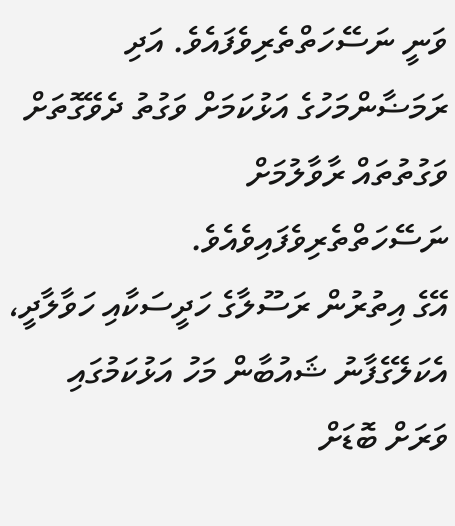ވަނީ ނަސޭހަތްތެރިވެފައެވެ. އަދި ރަމަޟާންމަހުގެ އަޅުކަމަށް ވަގުތު ދެވޭގޮތަށް ވަގުތުތައް ރާވާލުމަށް ނަސޭހަތްތެރިވެފައިވެއެވެ.
އޭގެ އިތުރުން ރަސޫލާގެ ހަދީސަކާއި ހަވާލާދީ، އެކަލޭގެފާނު ޝައުބާން މަހު އަޅުކަމުގައި ވަރަށް ބޮޑަށް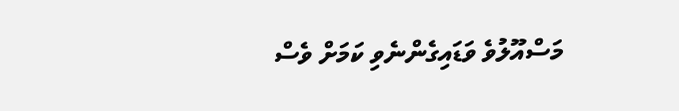މަސްއޫލުވެ ވަޑައިގެންނެވި ކަމަށް ވެސް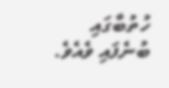ހުތުބާގައި ބުނެފައި ވެއެވެ.